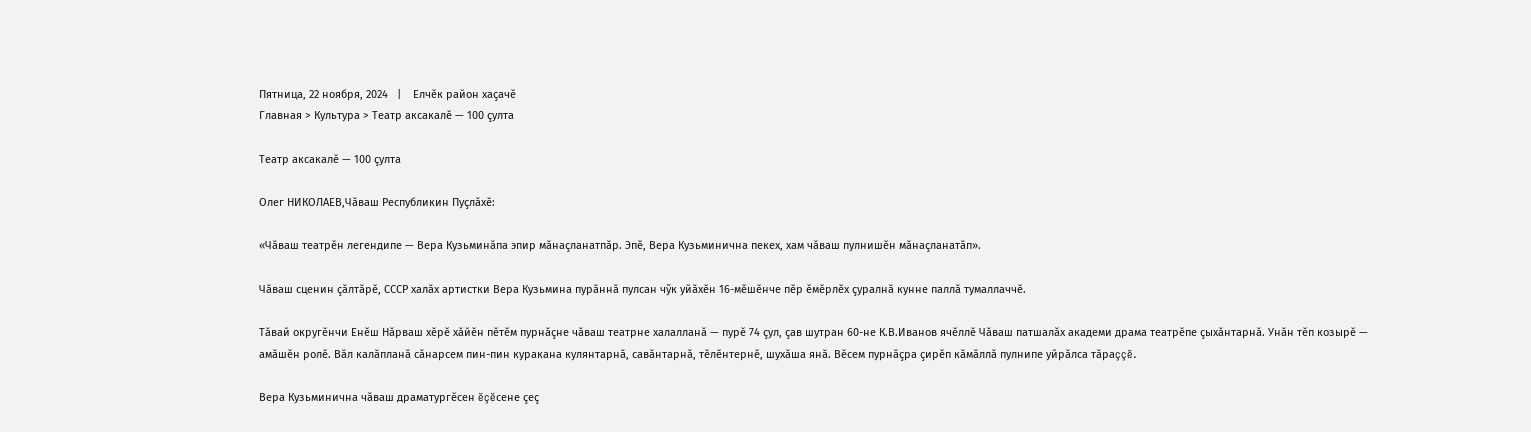Пятница, 22 ноября, 2024   |    Елчĕк район хаçачĕ
Главная > Культура > Театр аксакалĕ — 100 çулта

Театр аксакалĕ — 100 çулта

Олег НИКОЛАЕВ,Чăваш Республикин Пуçлăхĕ:

«Чăваш театрĕн легендипе — Вера Кузьминăпа эпир мăнаçланатпăр. Эпĕ, Вера Кузьминична пекех, хам чăваш пулнишĕн мăнаçланатăп».

Чăваш сценин çăлтăрĕ, СССР халăх артистки Вера Кузьмина пурăннă пулсан чỹк уйăхĕн 16-мĕшĕнче пĕр ĕмĕрлĕх çуралнă кунне паллă тумаллаччĕ.

Тăвай округĕнчи Енĕш Нăрваш хĕрĕ хăйĕн пĕтĕм пурнăçне чăваш театрне халалланă — пурĕ 74 çул, çав шутран 60-не К.В.Иванов ячĕллĕ Чăваш патшалăх академи драма театрĕпе çыхăнтарнă. Унăн тĕп козырĕ — амăшĕн ролĕ. Вăл калăпланă сăнарсем пин-пин куракана кулянтарнă, савăнтарнă, тĕлĕнтернĕ, шухăша янă. Вĕсем пурнăçра çирĕп кăмăллă пулнипе уйрăлса тăраççĕ.

Вера Кузьминична чăваш драматургĕсен ĕçĕсене çеç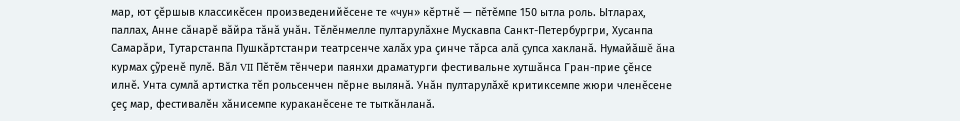мар, ют çĕршыв классикĕсен произведенийĕсене те «чун» кĕртнĕ — пĕтĕмпе 150 ытла роль. Ытларах, паллах, Анне сăнарĕ вăйра тăнă унăн. Тĕлĕнмелле пултарулăхне Мускавпа Санкт-Петербургри, Хусанпа Самарăри, Тутарстанпа Пушкăртстанри театрсенче халăх ура çинче тăрса алă çупса хакланă. Нумайăшĕ ăна курмах çỹренĕ пулĕ. Вăл VII Пĕтĕм тĕнчери паянхи драматурги фестивальне хутшăнса Гран-прие çĕнсе илнĕ. Унта сумлă артистка тĕп рольсенчен пĕрне вылянă. Унăн пултарулăхĕ критиксемпе жюри членĕсене çеç мар, фестивалĕн хăнисемпе кураканĕсене те тыткăнланă.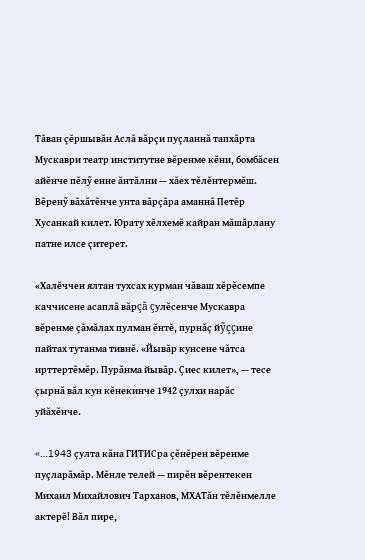Тăван çĕршывăн Аслă вăрçи пуçланнă тапхăрта Мускаври театр институтне вĕренме кĕни, бомбăсен айĕнче пĕлỹ енне ăнтăлни — хăех тĕлĕнтермĕш. Вĕренỹ вăхăтĕнче унта вăрçăра аманнă Петĕр Хусанкай килет. Юрату хĕлхемĕ кайран мăшăрлану патне илсе çитерет.

«Халĕччен ялтан тухсах курман чăваш хĕрĕсемпе каччисене асаплă вăрçă çулĕсенче Мускавра вĕренме çăмăлах пулман ĕнтĕ, пурнăç йỹççине пайтах тутанма тивнĕ. «Йывăр кунсене чăтса ирттертĕмĕр. Пурăнма йывăр. Çиес килет», — тесе çырнă вăл кун кĕнекинче 1942 çулхи нарăс уйăхĕнче.

«…1943 çулта кăна ГИТИСра çĕнĕрен вĕренме пуçларăмăр. Мĕнле телей — пирĕн вĕрентекен Михаил Михайлович Тарханов, МХАТăн тĕлĕнмелле актерĕ! Вăл пире,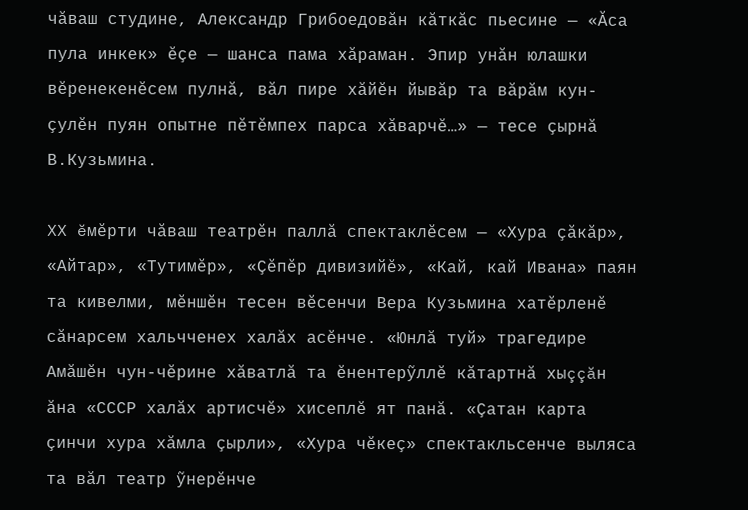чăваш студине, Александр Грибоедовăн кăткăс пьесине — «Ăса пула инкек» ĕçе — шанса пама хăраман. Эпир унăн юлашки вĕренекенĕсем пулнă, вăл пире хăйĕн йывăр та вăрăм кун-çулĕн пуян опытне пĕтĕмпех парса хăварчĕ…» — тесе çырнă В.Кузьмина.

XX ĕмĕрти чăваш театрĕн паллă спектаклĕсем — «Хура çăкăр», «Айтар», «Тутимĕр», «Çĕпĕр дивизийĕ», «Кай, кай Ивана» паян та кивелми, мĕншĕн тесен вĕсенчи Вера Кузьмина хатĕрленĕ сăнарсем хальчченех халăх асĕнче. «Юнлă туй» трагедире Амăшĕн чун-чĕрине хăватлă та ĕнентерỹллĕ кăтартнă хыççăн ăна «СССР халăх артисчĕ» хисеплĕ ят панă. «Çатан карта çинчи хура хăмла çырли», «Хура чĕкеç» спектакльсенче выляса та вăл театр ỹнерĕнче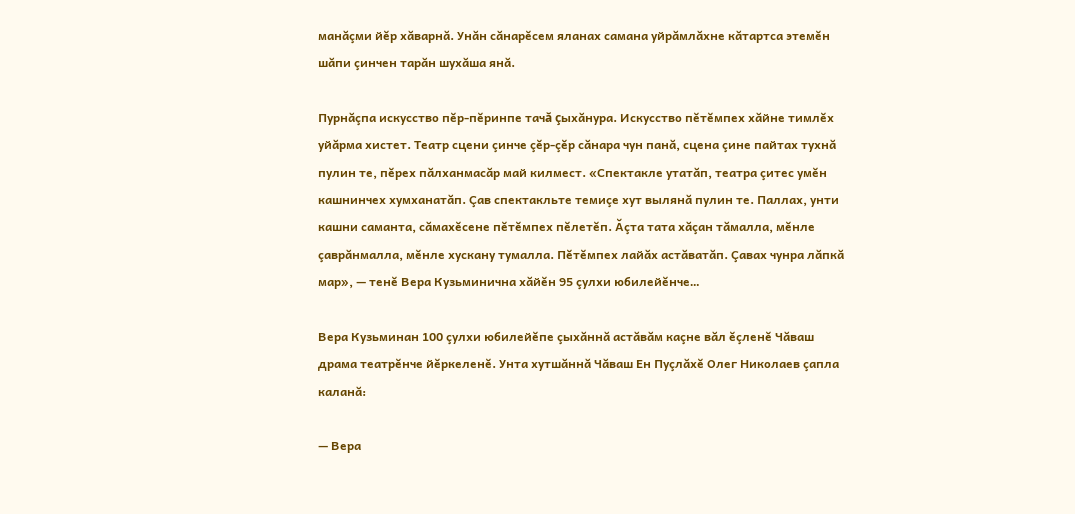манăçми йĕр хăварнă. Унăн сăнарĕсем яланах самана уйрăмлăхне кăтартса этемĕн шăпи çинчен тарăн шухăша янă.

Пурнăçпа искусство пĕр-пĕринпе тачă çыхăнура. Искусство пĕтĕмпех хăйне тимлĕх уйăрма хистет. Театр сцени çинче çĕр-çĕр сăнара чун панă, сцена çине пайтах тухнă пулин те, пĕрех пăлханмасăр май килмест. «Спектакле утатăп, театра çитес умĕн кашнинчех хумханатăп. Çав спектакльте темиçе хут вылянă пулин те. Паллах, унти кашни саманта, сăмахĕсене пĕтĕмпех пĕлетĕп. Ăçта тата хăçан тăмалла, мĕнле çаврăнмалла, мĕнле хускану тумалла. Пĕтĕмпех лайăх астăватăп. Çавах чунра лăпкă мар», — тенĕ Вера Кузьминична хăйĕн 95 çулхи юбилейĕнче…

Вера Кузьминан 100 çулхи юбилейĕпе çыхăннă астăвăм каçне вăл ĕçленĕ Чăваш драма театрĕнче йĕркеленĕ. Унта хутшăннă Чăваш Ен Пуçлăхĕ Олег Николаев çапла каланă:

— Вера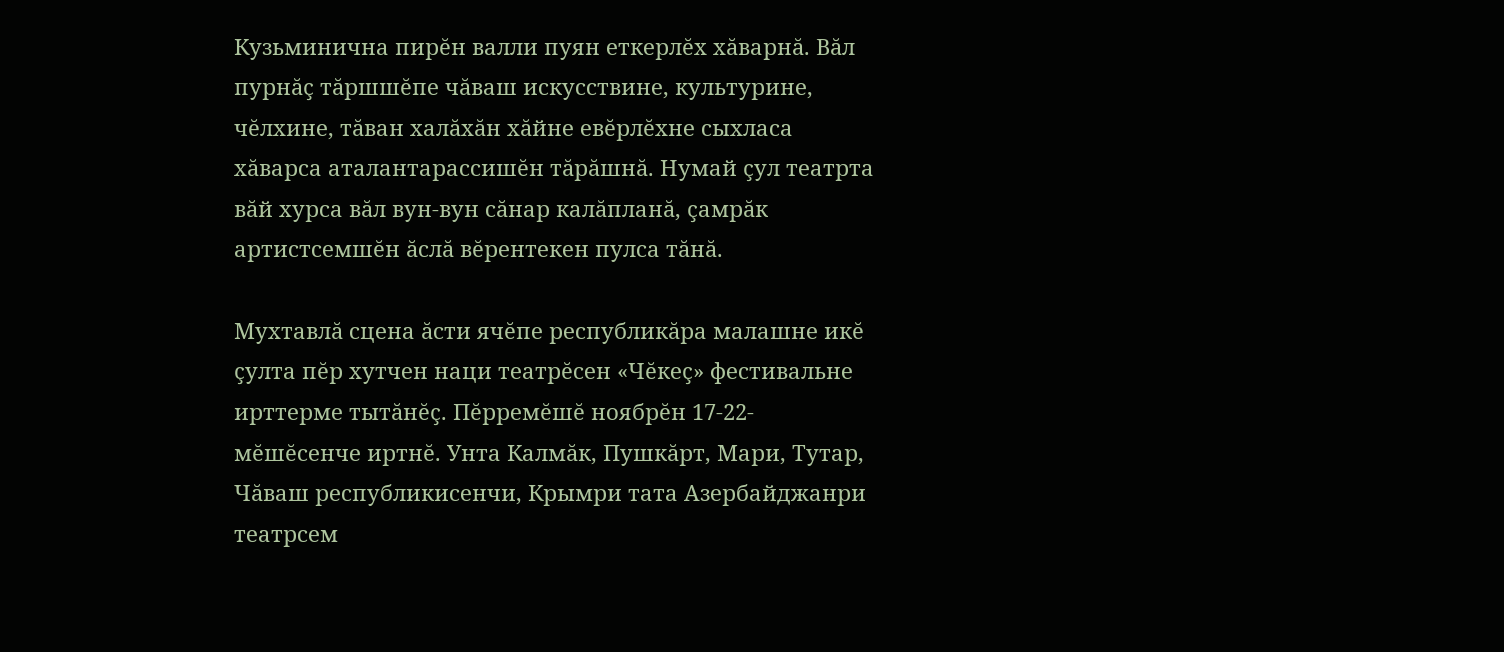Кузьминична пирĕн валли пуян еткерлĕх хăварнă. Вăл пурнăç тăршшĕпе чăваш искусствине, культурине, чĕлхине, тăван халăхăн хăйне евĕрлĕхне сыхласа хăварса аталантарассишĕн тăрăшнă. Нумай çул театрта вăй хурса вăл вун-вун сăнар калăпланă, çамрăк артистсемшĕн ăслă вĕрентекен пулса тăнă.

Мухтавлă сцена ăсти ячĕпе республикăра малашне икĕ çулта пĕр хутчен наци театрĕсен «Чĕкеç» фестивальне ирттерме тытăнĕç. Пĕрремĕшĕ ноябрĕн 17-22-мĕшĕсенче иртнĕ. Унта Калмăк, Пушкăрт, Мари, Тутар, Чăваш республикисенчи, Крымри тата Азербайджанри театрсем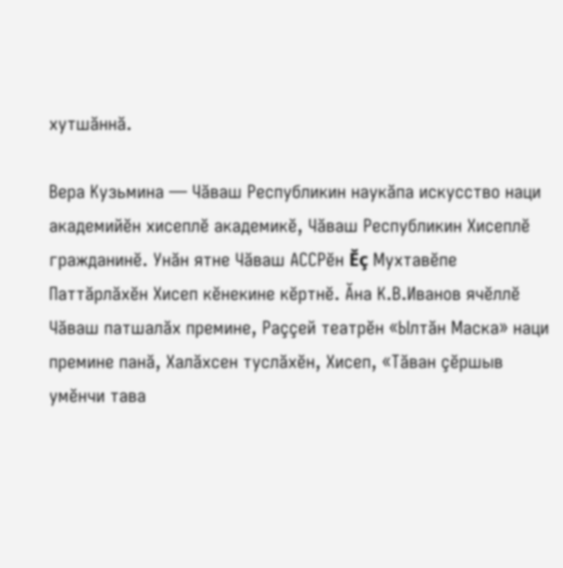хутшăннă.

Вера Кузьмина — Чăваш Республикин наукăпа искусство наци академийĕн хисеплĕ академикĕ, Чăваш Республикин Хисеплĕ гражданинĕ. Унăн ятне Чăваш АССРĕн Ĕç Мухтавĕпе Паттăрлăхĕн Хисеп кĕнекине кĕртнĕ. Ăна К.В.Иванов ячĕллĕ Чăваш патшалăх премине, Раççей театрĕн «Ылтăн Маска» наци премине панă, Халăхсен туслăхĕн, Хисеп, «Тăван çĕршыв умĕнчи тава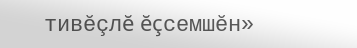тивĕçлĕ ĕçсемшĕн»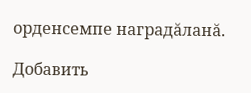орденсемпе наградăланă.

Добавить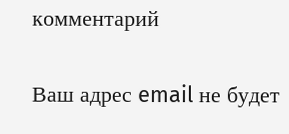комментарий

Ваш адрес email не будет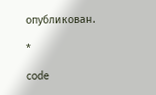опубликован.

*

code